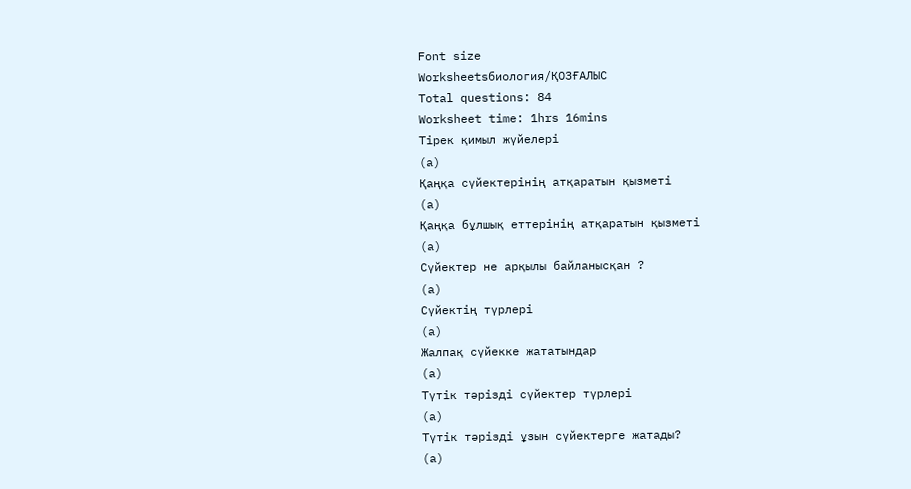Font size
Worksheetsбиология/ҚОЗҒАЛЫС
Total questions: 84
Worksheet time: 1hrs 16mins
Тірек қимыл жүйелері
(a)
Қаңқа сүйектерінің атқаратын қызметі
(a)
Қаңқа бұлшық еттерінің атқаратын қызметі
(a)
Сүйектер не арқылы байланысқан ?
(a)
Сүйектің түрлері
(a)
Жалпақ сүйекке жататындар
(a)
Түтік тәрізді сүйектер түрлері
(a)
Түтік тәрізді ұзын сүйектерге жатады?
(a)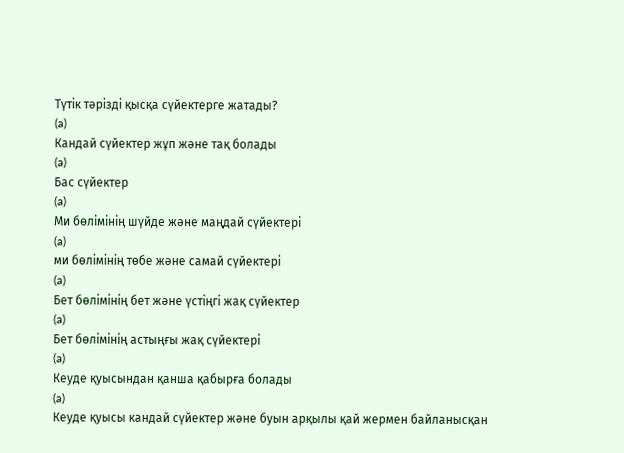Түтік тәрізді қысқа сүйектерге жатады?
(a)
Кандай сүйектер жұп және тақ болады
(a)
Бас сүйектер
(a)
Ми бөлімінің шүйде және маңдай сүйектері
(a)
ми бөлімінің төбе және самай сүйектері
(a)
Бет бөлімінің бет және үстіңгі жақ сүйектер
(a)
Бет бөлімінің астыңғы жақ сүйектері
(a)
Кеуде қуысындан қанша қабырға болады
(a)
Кеуде қуысы кандай сүйектер және буын арқылы қай жермен байланысқан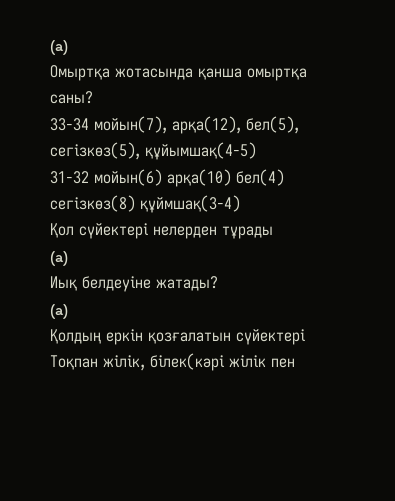(a)
Омыртқа жотасында қанша омыртқа саны?
33-34 мойын(7), арқа(12), бел(5), сегізкөз(5), құйымшақ(4-5)
31-32 мойын(6) арқа(10) бел(4) сегізкөз(8) құймшақ(3-4)
Қол сүйектері нелерден тұрады
(a)
Иық белдеуіне жатады?
(a)
Қолдың еркін қозғалатын сүйектері
Тоқпан жілік, білек(кәрі жілік пен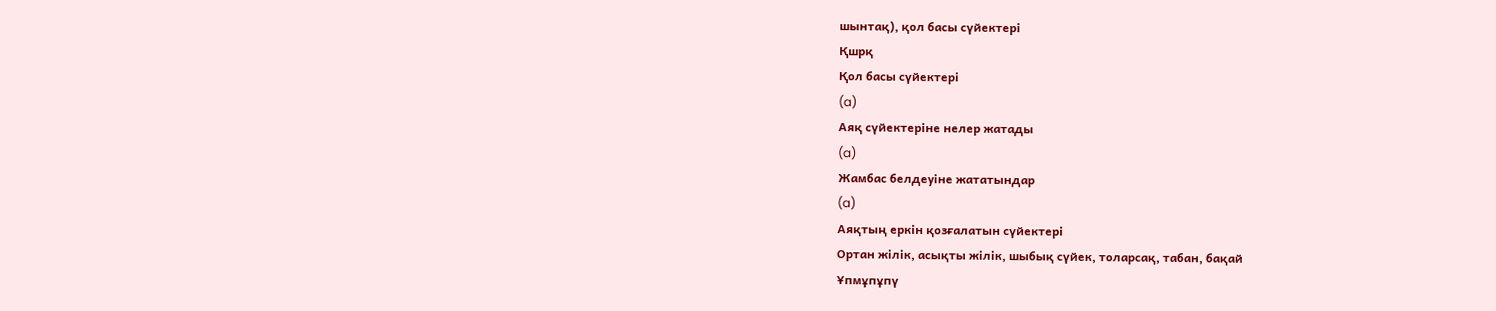шынтақ), қол басы сүйектері
Қшрқ
Қол басы сүйектері
(a)
Аяқ сүйектеріне нелер жатады
(a)
Жамбас белдеуіне жататындар
(a)
Аяқтың еркін қозғалатын сүйектері
Ортан жілік, асықты жілік, шыбық сүйек, толарсақ, табан, бақай
Ұпмұпұпү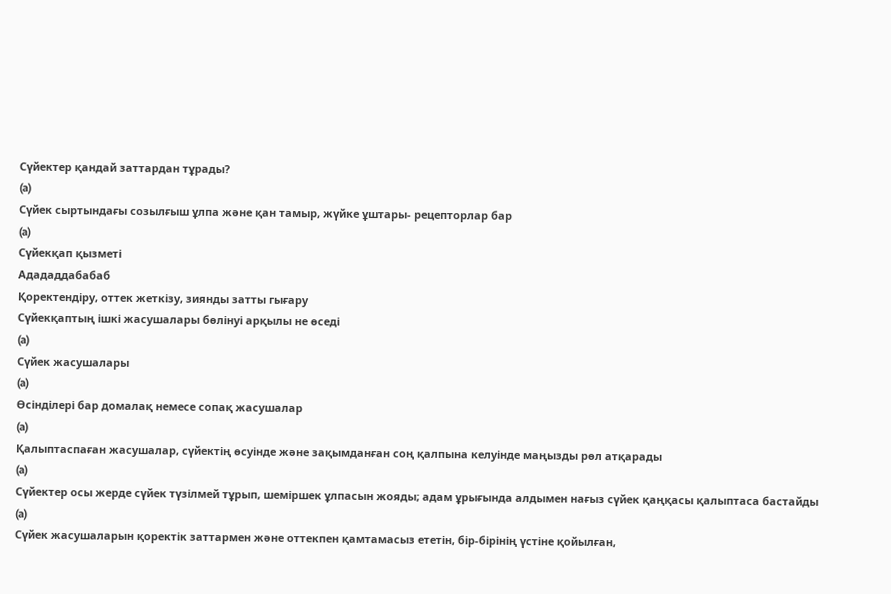Сүйектер қандай заттардан тұрады?
(a)
Сүйек сыртындағы созылғыш ұлпа және қан тамыр, жүйке ұштары- рецепторлар бар
(a)
Сүйекқап қызметі
Адададдабабаб
Қоректендіру, оттек жеткізу, зиянды затты гығару
Сүйекқаптың ішкі жасушалары бөлінуі арқылы не өседі
(a)
Сүйек жасушалары
(a)
Өсінділері бар домалақ немесе сопақ жасушалар
(a)
Қалыптаспаған жасушалар, сүйектің өсуінде және зақымданған соң қалпына келуінде маңызды рөл атқарады
(a)
Сүйектер осы жерде сүйек түзілмей тұрып, шеміршек ұлпасын жояды; адам ұрығында алдымен нағыз сүйек қаңқасы қалыптаса бастайды
(a)
Сүйек жасушаларын қоректік заттармен және оттекпен қамтамасыз ететін, бір-бірінің үстіне қойылған,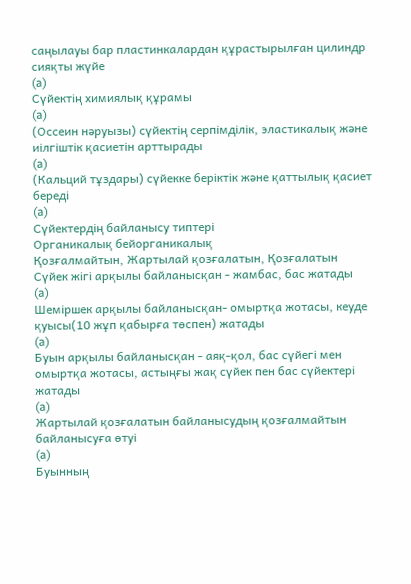саңылауы бар пластинкалардан құрастырылған цилиндр сияқты жүйе
(a)
Сүйектің химиялық құрамы
(a)
(Оссеин нәруызы) сүйектің серпімділік, эластикалық және иілгіштік қасиетін арттырады
(a)
(Кальций тұздары) сүйекке беріктік және қаттылық қасиет береді
(a)
Сүйектердің байланысу типтері
Органикалық бейорганикалық
Қозғалмайтын, Жартылай қозғалатын, Қозғалатын
Сүйек жігі арқылы байланысқан - жамбас, бас жатады
(a)
Шеміршек арқылы байланысқан- омыртқа жотасы, кеуде қуысы(10 жұп қабырға төспен) жатады
(a)
Буын арқылы байланысқан - аяқ-қол, бас сүйегі мен омыртқа жотасы, астыңғы жақ сүйек пен бас сүйектері жатады
(a)
Жартылай қозғалатын байланысудың қозғалмайтын байланысуға өтуі
(a)
Буынның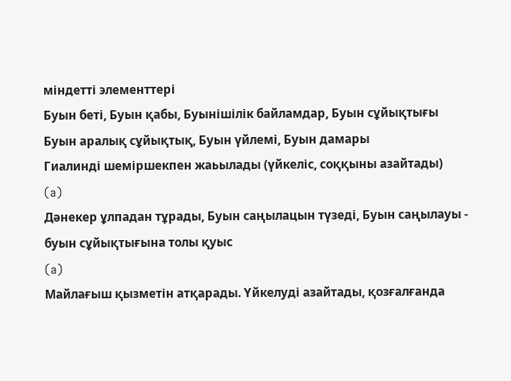міндетті элементтері
Буын беті, Буын қабы, Буынішілік байламдар, Буын сұйықтығы
Буын аралық сұйықтық, Буын үйлемі, Буын дамары
Гиалинді шеміршекпен жаьылады (үйкеліс, соққыны азайтады)
(a)
Дәнекер ұлпадан тұрады, Буын саңылацын түзеді, Буын саңылауы - буын сұйықтығына толы қуыс
(a)
Майлағыш қызметін атқарады. Үйкелуді азайтады, қозғалғанда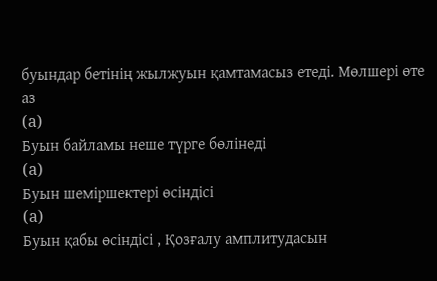буындар бетінің жылжуын қамтамасыз етеді. Мөлшері өте аз
(a)
Буын байламы неше түрге бөлінеді
(a)
Буын шеміршектері өсіндісі
(a)
Буын қабы өсіндісі , Қозғалу амплитудасын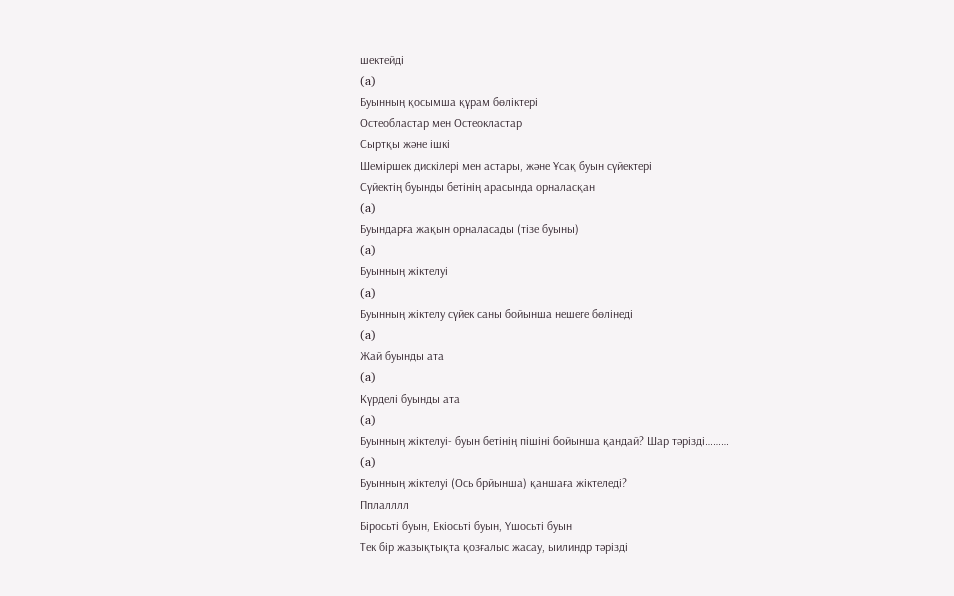шектейді
(a)
Буынның қосымша құрам бөліктері
Остеобластар мен Остеокластар
Сыртқы және ішкі
Шеміршек дискілері мен астары, және Ұсақ буын сүйектері
Сүйектің буынды бетінің арасында орналасқан
(a)
Буындарға жақын орналасады (тізе буыны)
(a)
Буынның жіктелуі
(a)
Буынның жіктелу сүйек саны бойынша нешеге бөлінеді
(a)
Жай буынды ата
(a)
Күрделі буынды ата
(a)
Буынның жіктелуі- буын бетінің пішіні бойынша қандай? Шар тәрізді………
(a)
Буынның жіктелуі (Ось брйынша) қаншаға жіктеледі?
Пплалллл
Біросьті буын, Екіосьті буын, Үшосьті буын
Тек бір жазықтықта қозғалыс жасау, ыилиндр тәрізді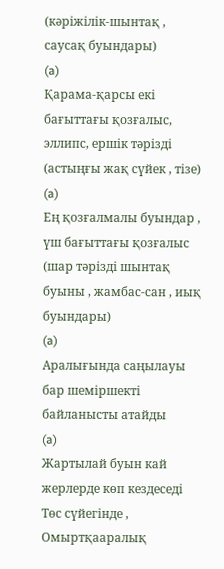(кәріжілік-шынтақ , саусақ буындары)
(a)
Қарама-қарсы екі бағыттағы қозғалыс, эллипс, ершік тәрізді (астыңғы жақ сүйек , тізе)
(a)
Ең қозғалмалы буындар , үш бағыттағы қозғалыс (шар тәрізді шынтақ буыны , жамбас-сан , иық буындары)
(a)
Аралығында саңылауы бар шеміршекті байланысты атайды
(a)
Жартылай буын кай жерлерде көп кездеседі
Төс сүйегінде , Омыртқааралық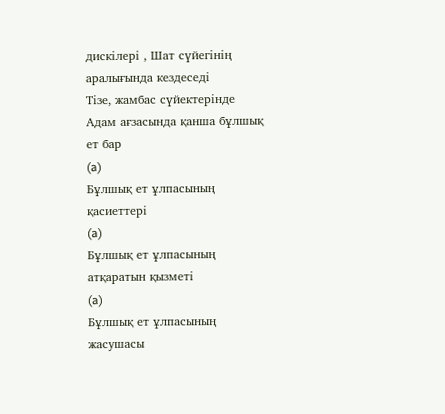дискілері , Шат сүйегінің аралығында кездеседі
Тізе, жамбас сүйектерінде
Адам ағзасында қанша бұлшық ет бар
(a)
Бұлшық ет ұлпасының қасиеттері
(a)
Бұлшық ет ұлпасының атқаратын қызметі
(a)
Бұлшық ет ұлпасының жасушасы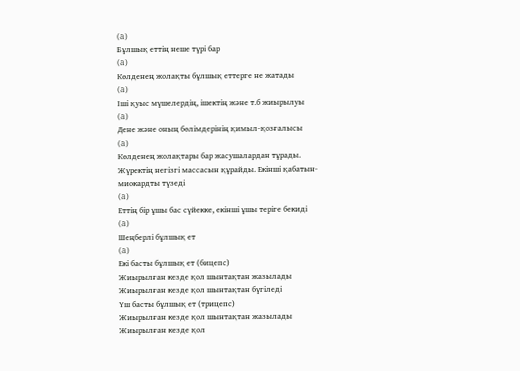(a)
Бұлшық еттің неше түрі бар
(a)
Көлденең жолақты бұлшық еттерге не жатады
(a)
Іші қуыс мүшелердің, ішектің және т.б жиырылуы
(a)
Дене және оның бөлімдерінің қимыл-қозғалысы
(a)
Көлденең жолақтары бар жасушалардан тұрады. Жүректің негізгі массасын құрайды. Екінші қабатын-миокардты түзеді
(a)
Еттің бір ұшы бас сүйекке, екінші ұшы теріге бекиді
(a)
Шеңберлі бұлшық ет
(a)
Екі басты бұлшық ет (бицепс)
Жиырылған кезде қол шынтақтан жазылады
Жиырылған кезде қол шынтақтан бүгіледі
Үш басты бұлшық ет (трицепс)
Жиырылған кезде қол шынтақтан жазылады
Жиырылған кезде қол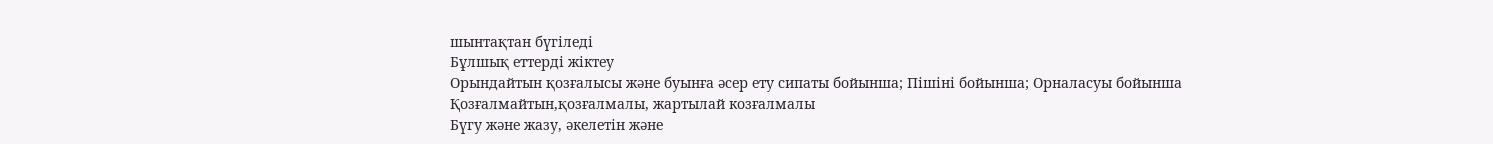шынтақтан бүгіледі
Бұлшық еттерді жіктеу
Орындайтын қозғалысы және буынға әсер ету сипаты бойынша; Пішіні бойынша; Орналасуы бойынша
Қозғалмайтын,қозғалмалы, жартылай козғалмалы
Бүгу және жазу, әкелетін және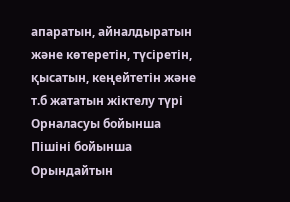апаратын, айналдыратын және көтеретін, түсіретін, қысатын, кеңейтетін және т.б жататын жіктелу түрі
Орналасуы бойынша
Пішіні бойынша
Орындайтын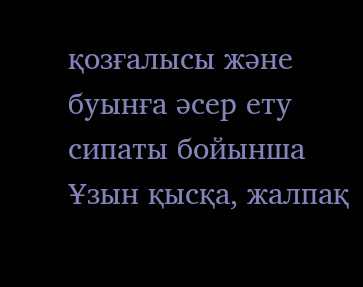қозғалысы және буынға әсер ету сипаты бойынша
Ұзын қысқа, жалпақ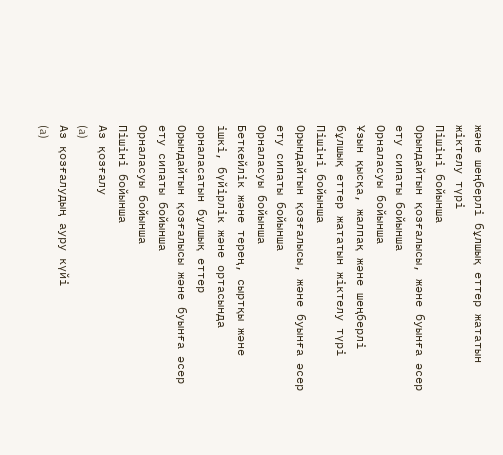және шеңберлі бұлшық еттер жататын жіктелу түрі
Пішіні бойынша
Орындайтын қозғалысы, және буынға әсер ету сипаты бойынша
Орналасуы бойынша
Ұзын қысқа, жалпақ және шеңберлі бұлшық еттер жататын жіктелу түрі
Пішіні бойынша
Орындайтын қозғалысы, және буынға әсер ету сипаты бойынша
Орналасуы бойынша
Беткейлік және терең, сыртқы және ішкі, бүйірлік және ортасында орналасатын бұлшық еттер
Орындайтын қозғалысы және буынға әсер ету сипаты бойынша
Орналасуы бойынша
Пішіні бойынша
Аз қозғалу
(a)
Аз қозғалудың ауру күйі
(a)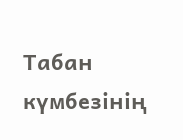Табан күмбезінің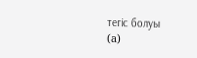тегіс болуы
(a)